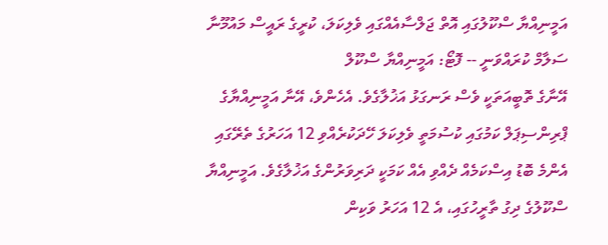އަމީނިއްޔާ ސްކޫލުގައި އޮތް ޖަލްސާއެއްގައި ވެލިކަލަ، ކުރީގެ ރައީސް މައުމޫނާ ސަލާމް ކުރައްވަނީ -- ފޮޓޯ: އަމީނިއްޔާ ސްކޫލް
އޭނާގެ ތޮބީއަތަކީ ވެސް ރަނގަޅު އަޚުލާގެވެ. އެހެންވެ، އޭނާ އަމީނިއްޔާގެ ޕްރިންސިޕަލް ކަމުގައި ކުސުމަތީ ވެލިކަލަ ހޭދަކުރެއްވި 12 އަހަރުގެ ތެރޭގައި އެންމެ ބޮޑު އިސްކަމެއް ދެއްވި އެއް ކަމަކީ ދަރިވަރުންގެ އަޚުލާގެވެ. އަމީނިއްޔާ ސްކޫލުގެ ދިގު ތާރީހުގައި، އެ 12 އަހަރު ވަކިން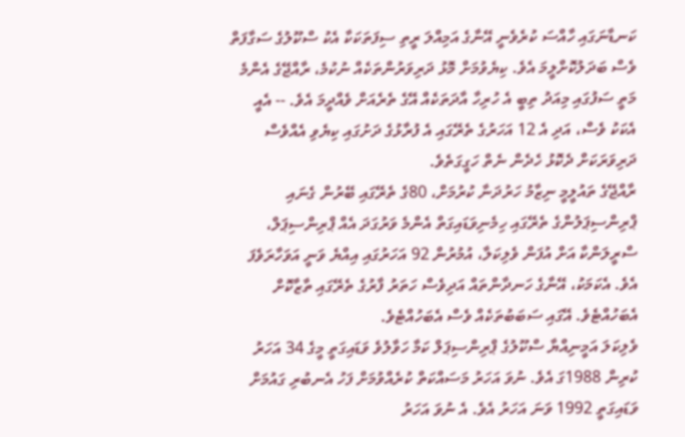ކަނޑާނަގައި ހާއްސަ ކުރެވެނީ އޭނާގެ އަމިއްލަ ރީތި ސިފަތަކަކާ އެކު ސްކޫލުގެ ސަގާފަތް ވެސް ބަދަލުކޮށްލީމަ އެވެ. ކިޔެވުމަށް މޮޅު ދަރިވަރުންތަކެއް ނުކުމެ، ރާއްޖޭގެ އެންމެ މަތީ ސަފުގައި މިއަދު ތިބީ އެ ހުރިހާ އާދަތަކެއް އޭގެ ތެރެއަށް ވެއްދީމަ އެވެ. -- އެއީ އެކަކު ވެސް، އަދި އެ 12 އަހަރުގެ ތެރޭގައި އެ ފުރާޅުގެ ދަށުގައި ކިޔެވި އެއްވެސް ދަރިވަރަކަށް ދެކޮޅު ހެދެން ނެތް ހަގީގަތެވެ.
ރާއްޖޭގެ ތައުލީމީ ނިޒާމު ހަރުދަނާ ކުރުމަށް، 80ގެ ތެރޭގައި ބޭރުން ގެނައި ޕްރިންސިޕަލުންގެ ތެރޭގައި ހިމެނިވަޑައިގަތް އެންމެ ވަރުގަދަ އެއް ޕްރިންސިޕަލް، ސްރީލަންކާ އަށް އުފަން ވެލިކަލާ، އުމުރުން 92 އަހަރުގައި އިއްޔެ ވަނީ އަވަހާރަވެފަ އެވެ. އެކަމަކު، އޭނާގެ ހަނދާންތައް އަދިވެސް ހަތަރު ފާރުގެ ތެރޭގައި ތާޒާކޮށް އެބަހުއްޓެވެ. އޭގައި ސަބަބުތަކެއް ވެސް އެބަހުއްޓެވެ.
ވެލިކަލަ އަމީނިއްޔާ ސްކޫލުގެ ޕްރިންސިޕަލް ކަމާ ހަވާލުވެ ވަޑައިގަތީ މީގެ 34 އަހަރު ކުރިން 1988ގަ އެވެ. ނުވަ އަހަރު މަސައްކަތް ކުރެއްވުމަށް ފަހު އެނބުރި ގައުމަށް ވަޑައިގަތީ 1992 ވަނަ އަހަރު އެވެ. އެ ނުވަ އަހަރު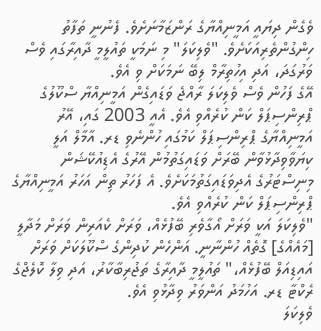ވެގެން ދިޔައީ އަމީނިއްޔާގެ ރަންޒަމާނަށެވެ. ފެނުނީ ތަފާތު ހިންގުންތެރިއަކަށެވެ. "ވެލިކަލަ" މި ނަމަކީ ތައުލީމީ ދާއިރާގައި ވެސް ވަރުގަދަ، އަދި އިހުތިރާމް ލިބޭ ނަމަކަށް ވި އެވެ.
އޭގެ ފަހުން ވެސް ވެލިކަލަ ރާއްޖެ ވަޑައިގެން އަމީނިއްޔާ ސްކޫލުގެ ޕްރިންސިޕަލް ކަން ކުރެއްވި އެވެ. އެއީ 2003 ގައި، އޭރު އަމީނިއްޔާގެ ޕްރިންސިޕަލް ކަމުގައި ހުންނެވި ޑރ. އާމާލް އަލީ ކިޔަވާވިދާޅުވާން ބޭރަށް ވަޑައިގަތުމުން އޭރުގެ އެޑިއުކޭޝަން މިނިސްޓަރުގެ އެދިވަޑައިގަތުމަކަށެވެ. އެ ފަހަރު ތިން އަހަރު އަމީނިއްޔާގެ ޕްރިންސިޕަލް ކަން ކުރެއްވި އެވެ.
"ވެލިކަލަ އަކީ ވަރަށް އޯގާވެރި ބޭފުޅެއް، ވަރަށް ކެއަރިން ވަރަށް މަދާލީ [މައެއްގެ] ގޮތެއް ހުންނާނީ. އަންހެން ކުދިންގެ ސްކޫލަކަށް ވަރަށް އައިޑިއަލް ބޭފުޅެއް،" ތައުލީމީ ދާއިރާގެ ތަޖުރިބާކާރު، އަދި ވިލާ ކޮލެޖްގެ ރެކްޓާ ޑރ. އަހުމަދު އަންވަރު ވިދާޅުވި އެވެ.
ވެލިކަލަ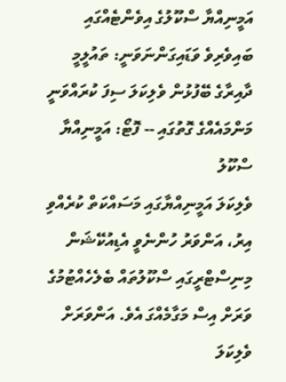އަމީނިއްޔާ ސްކޫލުގެ އިވެންޓެއްގައި ބައިވެރިވެ ވަޑައިގަންނަވަނީ: ތައުލީމީ ދާއިރާގެ ބޭފުޅުން ވެލިކަލަ ސިފަ ކުރައްވަނީ މަންމައެއްގެ ގޮތުގައި -- ފޮޓޯ: އަމީނިއްޔާ ސްކޫލު
ވެލިކަލަ އަމީނިއްޔާގައި މަސައްކަތް ކުރެއްވި އިރު، އަންވަރު ހުންނެވީ އެޑިއުކޭޝަން މިނިސްޓްރީގައި ސްކޫލުތައް ބެލެހެއްޓުމުގެ ވަރަށް އިސް މަގާމެއްގަ އެވެ. އަންވަރަށް ވެލިކަލަ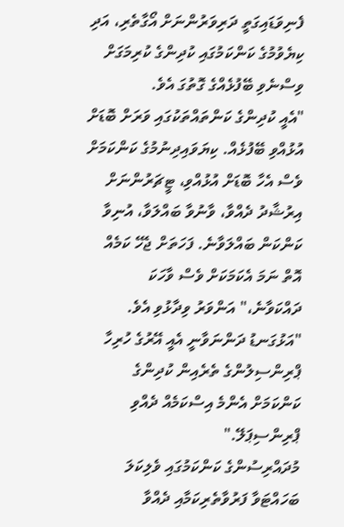ފެނިވަޑައިގަތީ ދަރިވަރުންނަށް އޯގާތެރި، އަދި ކިޔެވުމުގެ ކަންކަމުގައި ކުދިންގެ ކުރިމަގަށް ވިސްނެވި ބޭފުޅެއްގެ ގޮތުގަ އެވެ.
"އެއީ ކުދިންގެ ކަންތައްތަކުގައި ވަރަށް ބޮޑަށް އުޅުއްވި ބޭފުޅެއް. ކިޔަވައިދިނުމުގެ ކަންކަމަށް ވެސް އެހާ ބޮޑަށް އުޅުއްވި، ޓީޗަރުންނަށް އިރުޝާދު ދެއްވާ، ވާނުވާ ބައްލަވާ، އުނިވާ ކަންކަން ބައްލަވާނެ. ފަހަތަށް ޖެހޭ ކަމެއް އޮތް ނަމަ އެކަމަކަށް ވެސް ވާހަކަ ދައްކަވާނެ،" އަންވަރު ވިދާޅުވި އެވެ.
"އަޅުގަނޑު ދަންނަވާނީ އެއީ އޭރުގެ ހުރިހާ ޕްރިންސިލުންގެ ތެރެއިން ކުދިންގެ ކަންކަމަށް އެންމެ އިސްކަމެއް ދެއްވި ޕްރިންސިޕަލޭ."
މުދައްރިސުންގެ ކަންކަމުގައި ވެލިކަލަ ބަހައްޓަވާ ފަރުވާތެރިކަމާއި ދެއްވާ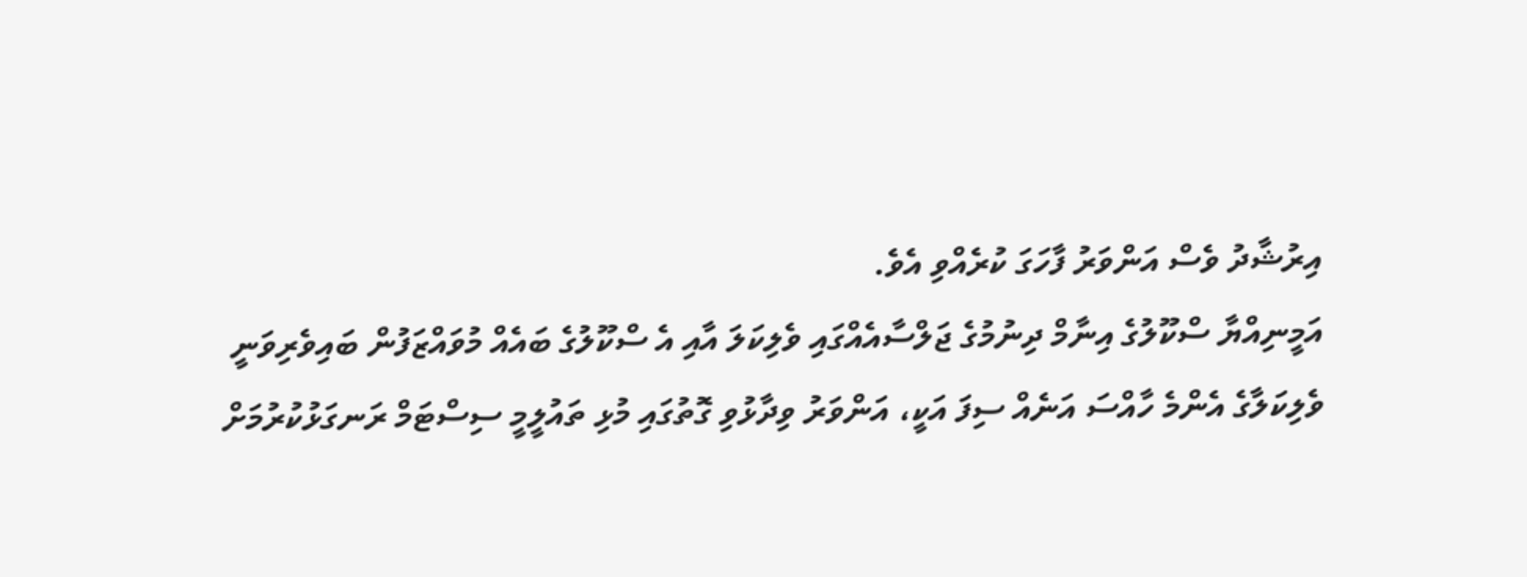އިރުޝާދު ވެސް އަންވަރު ފާހަގަ ކުރެއްވި އެވެ.
އަމީނިއްޔާ ސްކޫލުގެ އިނާމް ދިނުމުގެ ޖަލްސާއެއްގައި ވެލިކަލަ އާއި އެ ސްކޫލުގެ ބައެއް މުވައްޒަފުން ބައިވެރިވަނީ
ވެލިކަލާގެ އެންމެ ހާއްސަ އަނެއް ސިފަ އަކީ، އަންވަރު ވިދާޅުވި ގޮތުގައި މުޅި ތައުލީމީ ސިސްޓަމް ރަނގަޅުކުރުމަށް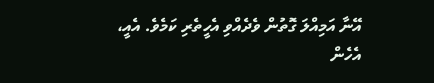އޭނާ އަމިއްލަ ގޮތުން ވެދެއްވި އެހީތެރި ކަމެވެ. އެއީ، އެހެން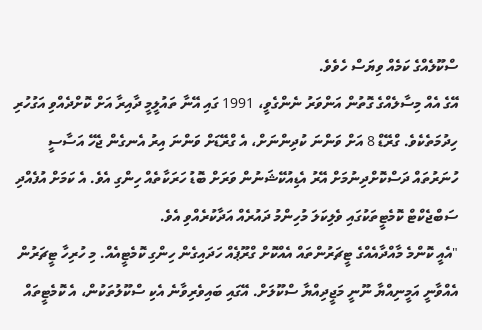ސްކޫލެއްގެ ކަމެއް ވިޔަސް ހެވެވެ.
އޭގެ އެއް މިސާލެއްގެ ގޮތުން އަންވަރު ނެންގެވީ، 1991 ގައި އޭނާ ތައުލީމީ ދާއިރާ އަށް ކޮށްދެއްވި އަގުހުރި ހިދުމަތެކެވެ. ގްރޭޑް 8 އަށް ވަންނަ ކުދިންނަށް، އެ ގްރޭޑަށް ވަންނަ އިރު އެނގެން ޖެހޭ އަސާސީ ހުނަރުތައް ދަސްކޮށްދިނުމަށް އޭރު އެޑިއުކޭޝަނުން ވަރަށް ބޮޑު ހަރަކާތެއް ހިންގި އެވެ. އެ ކަމަށް އުފެއްދި ސަބްޖެކްޓް ކޮމެޓީތަކުގައި ވެލިކަލަ މުހިންމު ދައުރެއް އަދާކުރެއްވި އެވެ.
"އެއީ ކޮންމެ މާއްދާއެއްގެ ޓީޗަރުންތައް އެއްކޮށް ގްރޫޕެއް ހަދައިގެން ހިންގި ކޮމެޓީއެއް. މި ހުރިހާ ޓީޗަރުން އެއްވާނީ އަމީނިއްޔާ ނޫނީ މަޖީދިއްޔާ ސްކޫލަށް. އޭގައި ބައިވެރިވާނެ އެކި ސްކޫލުތަކުން، އެ ކޮމެޓީތައް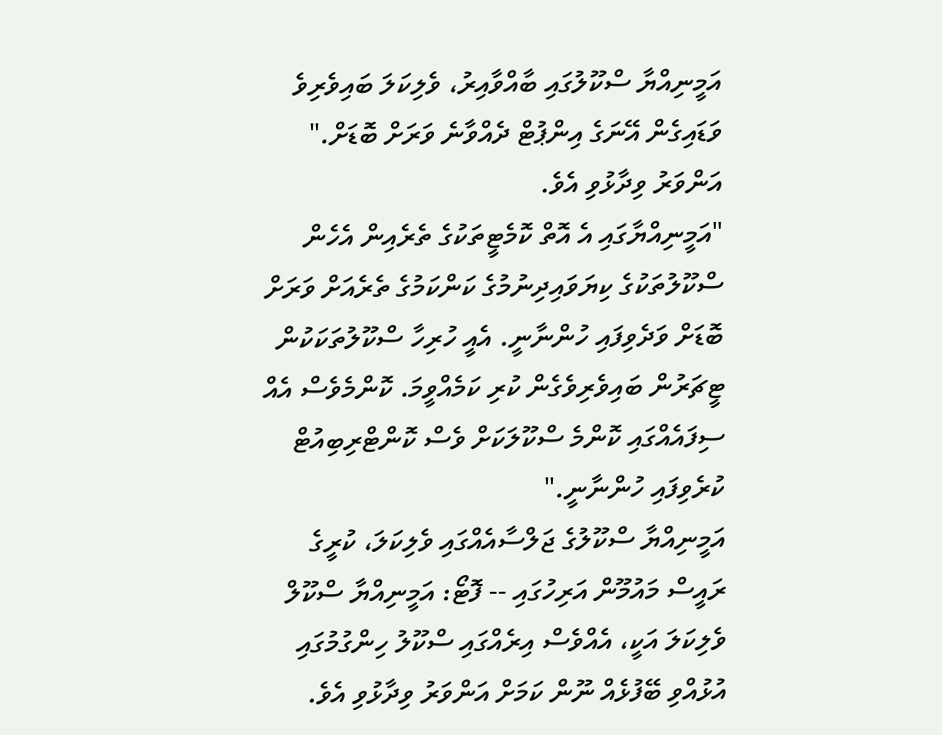އަމީނިއްޔާ ސްކޫލުގައި ބާއްވާއިރު، ވެލިކަލަ ބައިވެރިވެ ވަޑައިގެން އޭނަގެ އިންޕުޓް ދެއްވާނެ ވަރަށް ބޮޑަށް." އަންވަރު ވިދާޅުވި އެވެ.
"އަމީނިއްޔާގައި އެ އޮތް ކޮމެޓީތަކުގެ ތެރެއިން އެހެން ސްކޫލުތަކުގެ ކިޔަވައިދިނުމުގެ ކަންކަމުގެ ތެރެއަށް ވަރަށް ބޮޑަށް ވަދެވިފައި ހުންނާނީ. އެއީ ހުރިހާ ސްކޫލުތަކަކުން ޓީޗަރުން ބައިވެރިވެގެން ކުރި ކަމެއްވީމަ. ކޮންމެވެސް އެއް ސިފައެއްގައި ކޮންމެ ސްކޫލަކަށް ވެސް ކޮންޓްރިބިއުޓް ކުރެވިފައި ހުންނާނީ."
އަމީނިއްޔާ ސްކޫލުގެ ޖަލްސާއެއްގައި ވެލިކަލަ، ކުރީގެ ރައީސް މައުމޫން އަރިހުގައި -- ފޮޓޯ: އަމީނިއްޔާ ސްކޫލް
ވެލިކަލަ އަކީ، އެއްވެސް އިރެއްގައި ސްކޫލު ހިންގުމުގައި އުޅުއްވި ބޭފުޅެއް ނޫން ކަމަށް އަންވަރު ވިދާޅުވި އެވެ.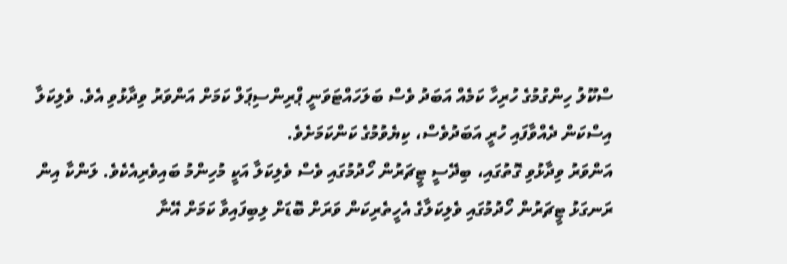ސްކޫލު ހިންގުމުގެ ހުރިހާ ކަމެއް އަބަދު ވެސް ބަލަހައްޓަވަނީ ޕްރިންސިޕަލް ކަމަށް އަންވަރު ވިދާޅުވި އެވެ. ވެލިކަލާ އިސްކަން ދެއްވާފައި ހުރީ އަބަދުވެސް، ކިޔެވުމުގެ ކަންކަމަށެވެ.
އަންވަރު ވިދާޅުވި ގޮތުގައި، ބިދޭސީ ޓީޗަރުން ހޯދުމުގައި ވެސް ވެލިކަލާ އަކީ މުހިންމު ބައިވެރިއެކެވެ. ލަންކާ އިން ރަނގަޅު ޓީޗަރުން ހޯދުމުގައި ވެލިކަލާގެ އެހީތެރިކަން ވަރަށް ބޮޑަށް ލިބިފައިވާ ކަމަށް އޭނާ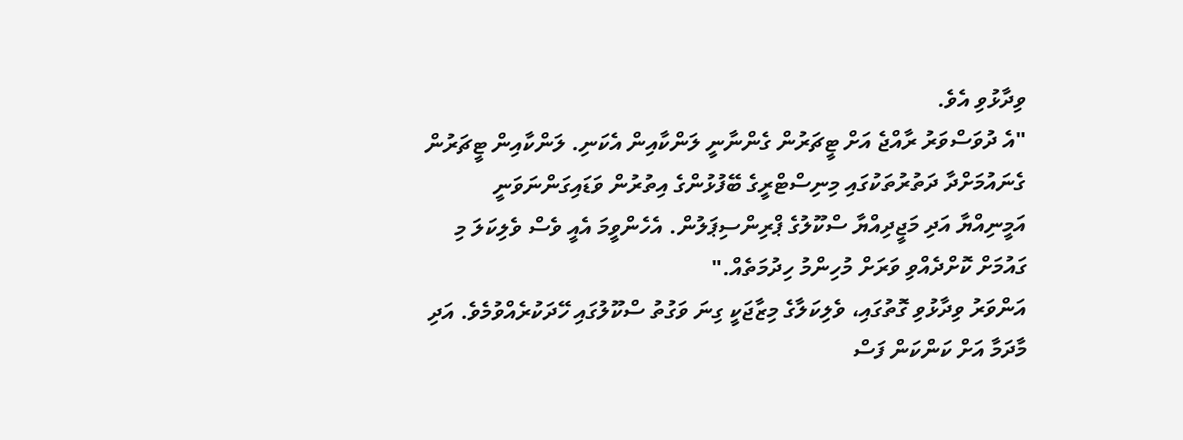ވިދާޅުވި އެވެ.
"އެ ދުވަސްވަރު ރާއްޖެ އަށް ޓީޗަރުން ގެންނާނީ ލަންކާއިން އެކަނި. ލަންކާއިން ޓީޗަރުން ގެނައުމަށްދާ ދަތުރުތަކުގައި މިނިސްޓްރީގެ ބޭފުޅުންގެ އިތުރުން ވަޑައިގަންނަވަނީ އަމީނިއްޔާ އަދި މަޖީދިއްޔާ ސްކޫލުގެ ޕްރިންސިޕަލުން. އެހެންވީމަ އެއީ ވެސް ވެލިކަލަ މި ގައުމަށް ކޮށްދެއްވި ވަރަށް މުހިންމު ހިދުމަތެއް."
އަންވަރު ވިދާޅުވި ގޮތުގައި، ވެލިކަލާގެ މިޒާޖަކީ ގިނަ ވަގުތު ސްކޫލުގައި ހޭދަކުރެއްވުމެވެ. އަދި މާދަމާ އަށް ކަންކަން ފަސް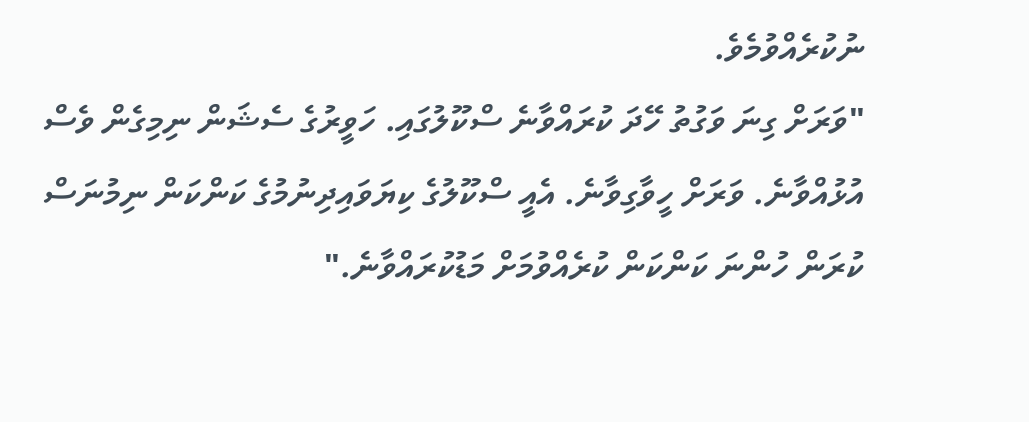ނުކުރެއްވުމެވެ.
"ވަރަށް ގިނަ ވަގުތު ހޭދަ ކުރައްވާނެ ސްކޫލުގައި. ހަވީރުގެ ސެޝަން ނިމިގެން ވެސް އުޅުއްވާނެ. ވަރަށް ހީވާގިވާނެ. އެއީ ސްކޫލުގެ ކިޔަވައިދިނުމުގެ ކަންކަން ނިމުނަސް ކުރަން ހުންނަ ކަންކަން ކުރެއްވުމަށް މަޑުކުރައްވާނެ."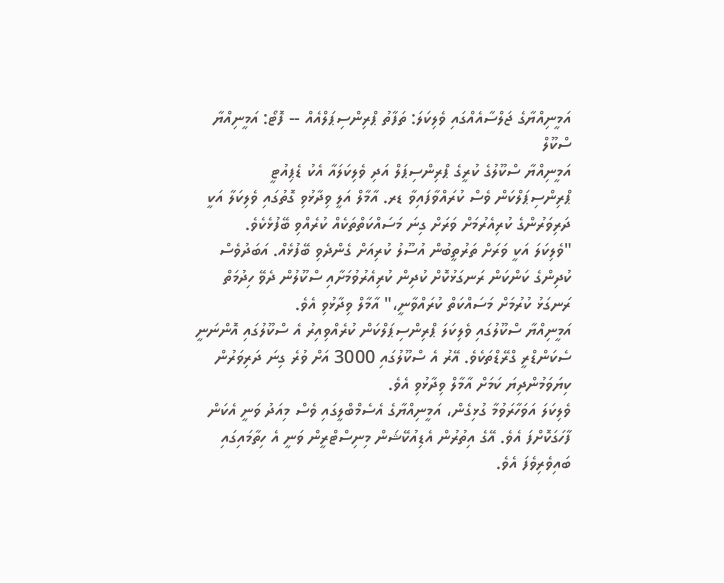އަމީނިއްޔާގެ ޖަލްސާއެއްގައި ވެލިކަލަ: ތަފާތު ޕްރިންސިޕަލްއެއް -- ފޮޓޯ: އަމީނިއްޔާ ސްކޫލް
އަމީނިއްޔާ ސްކޫލުގެ ކުރީގެ ޕްރިންސިޕަލް އަދި ވެލިކަލައާ އެކު ޑެޕިއުޓީ ޕްރިންސިޕަލްކަން ވެސް ކުރައްވާފައިވާ ޑރ. އާމާލް އަލީ ވިދާޅުވި ގޮތުގައި ވެލިކަލާ އަކީ ދަރިވަރުންގެ ކުރިއެރުމަށް ވަރަށް ގިނަ މަސައްކަތްތަކެއް ކުރެއްވި ބޭފުޅެކެވެ.
"ވެލިކަލަ އަކީ ވަރަށް ތަރުތީބުން އުސޫލު ކުރިއަށް ގެންދެވި ބޭފުޅެއް. އަބަދުވެސް ކުދިންގެ ކަންކަން ރަނގަޅުކޮށް ކުދިން ކުރިއެރުވުމަށާއި ސްކޫލުން ދެވޭ ހިދުމަތް ރަނގަޅު ކުރުމަށް މަސައްކަތް ކުރައްވާނީ،" އާމާލް ވިދާޅުވި އެވެ.
އަމީނިއްޔާ ސްކޫލުގައި ވެލިކަލަ ޕްރިންސިޕަލްކަން ކުރެއްވިއިރު އެ ސްކޫލުގައި އޮންނަނީ ސެކަންޑްރީ ގްރޭޑްތަކެވެ. އޭރު އެ ސްކޫލުގައި 3000 އަށް ވުރެ ގިނަ ދަރިވަރުން ކިޔަވަމުންދިޔަ ކަމަށް އާމާލް ވިދާޅުވި އެވެ.
ވެލިކަލަ އަވަހާރަވުމާ ގުޅިގެން، އަމީނިއްޔާގެ އެސެމްބްލީގައި ވެސް މިއަދު ވަނީ އެކަން ފާހަގަކޮށްފަ އެވެ. އޭގެ އިތުރުން އެޑިއުކޭޝަން މިނިސްޓްރީން ވަނީ އެ ހިތާމައިގައި ބައިވެރިވެފަ އެވެ.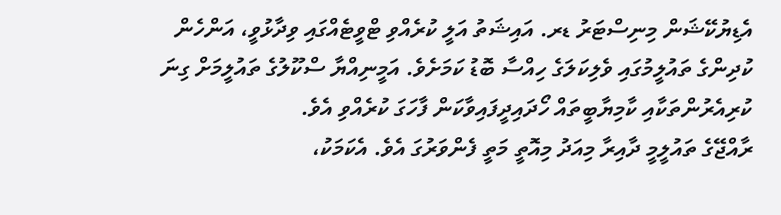އެޑިޔުކޭޝަން މިނިސްޓަރު ޑރ. އައިޝަތު އަލީ ކުރެއްވި ޓްވީޓެއްގައި ވިދާޅުވީ، އަންހެން ކުދިންގެ ތައުލީމުގައި ވެލިކަލަގެ ހިއްސާ ބޮޑު ކަމަށެވެ. އަމީނިއްޔާ ސްކޫލުގެ ތައުލީމަށް ގިނަ ކުރިއެރުންތަކާއި ކާމިޔާބީތައް ހޯދައިދީފައިވާކަން ފާހަގަ ކުރެއްވި އެވެ.
ރާއްޖޭގެ ތައުލީމީ ދާއިރާ މިއަދު މިއޮތީ މަތީ ފެންވަރުގަ އެވެ. އެކަމަކު،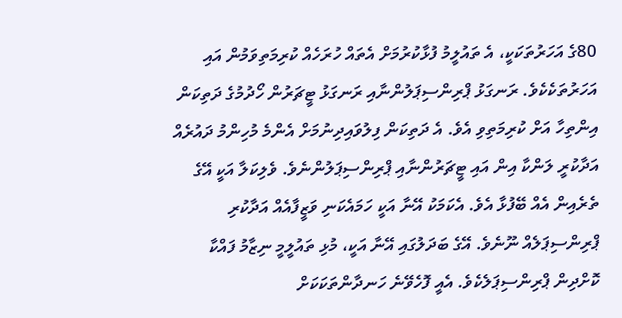80ގެ އަހަރުތަކަކީ، އެ ތައުލީމު ފުޅާކުރުމަށް އެތައް ހުރަހެއް ކުރިމަތިވަމުން އައި އަހަރުތަކެކެވެ. ރަނގަޅު ޕްރިންސިޕަލުންނާއި ރަނގަޅު ޓީޗަރުން ހޯދުމުގެ ދަތިކަން އިންތިހާ އަށް ކުރިމަތިވި އެވެ. އެ ދަތިކަން ފިލުވައިދިނުމަށް އެންމެ މުހިންމު ދައުރެއް އަދާކުރީ ލަންކާ އިން އައި ޓީޗަރުންނާއި ޕްރިންސިޕަލުންނެވެ. ވެލިކަލާ އަކީ އޭގެ ތެރެއިން އެއް ބޭފުޅާ އެވެ. އެކަމަކު އޭނާ އަކީ ހަމައެކަނި ވަޒީފާއެއް އަދާކުރި ޕްރިންސިޕަލެއް ނޫނެވެ. އޭގެ ބަދަލުގައި އޭނާ އަކީ، މުޅި ތައުލީމީ ނިޒާމު ފައްކާ ކޮށްދިން ޕްރިންސިޕަލެކެވެ. އެއީ ފޮހެވޭނެ ހަނދާންތަކަކަށް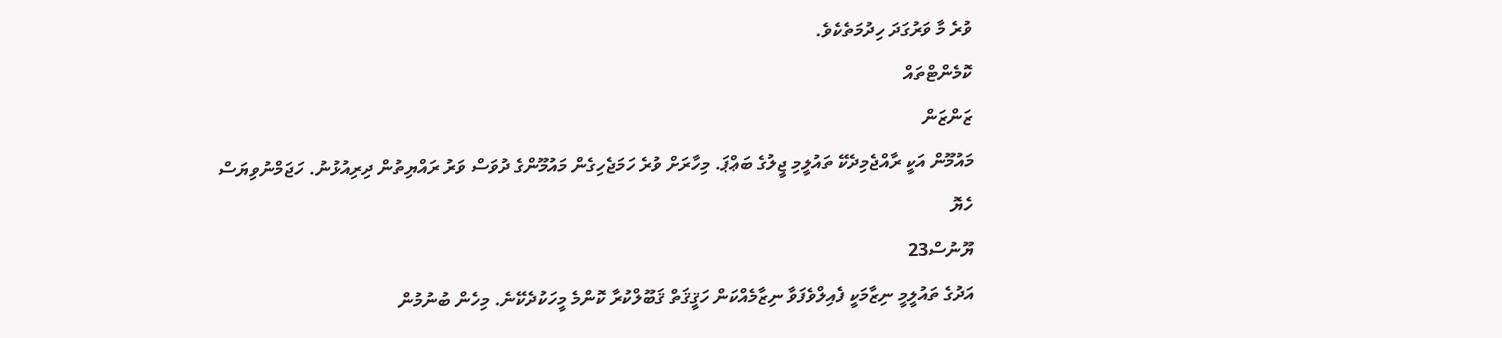ވުރެ މާ ވަރުގަދަ ހިދުމަތެކެވެ.
ކޮމެންޓްތައް
ޒަންޒަން
މައުމޫން އަކީ ރާއްޖެމިދެކޭ ތައުލީމި ޖީލުގެ ބަޢްޕަ. މިހާރަށް ވުރެ ހަމަޖެހިގެން މައުމޫންގެ ދުވަސް ވަރު ރައްޔިތުން ދިރިއުޅުނު. ހަޖަމްނުވިޔަސް ހެޔޮ
ޔޫނުސް23
އަދުގެ ތައުލީމީ ނިޒާމަކީ ފެއިލްވެފަވާ ނިޒާމެއްކަން ހަޤީޤަތް ޤަބޫލްކުރާ ކޮންމެ މީހަކުދެކޭނެ. މިހެން ބުނުމުން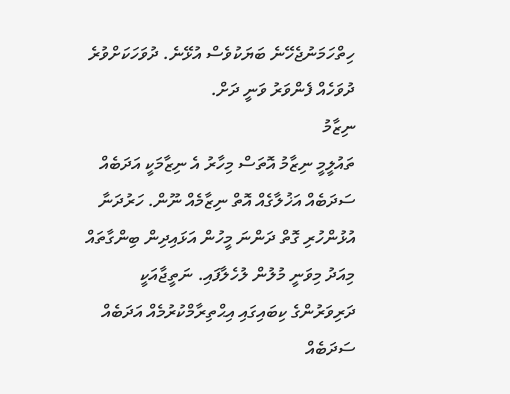ހިތްހަމަނުޖެހޭނެ ބަޔަކުވެސް އުޅޭނެ. ދުވަހަކަށްވުރެ ދުވަހެއް ފެންވަރު ވަނީ ދަށް.
ނިޒާމު
ތައުލީމީ ނިޒާމު އޮތަސް މިހާރު އެ ނިޒާމަކީ އަދަބެއް ސަދަބެއް އަޚުލާގެއް އޮތް ނިޒާމެއް ނޫން. ހަރުދަނާ އުޅުންހުރި ގޮތް ދަންނަ މީހުން އަޅައިދިން ބިންގާތައް މިއަދު މިވަނީ މުލުން ލުހެލާފައި. ނަތީޖާއަކީ ދަރިވަރުންގެ ކިބައިގައި އިޙްތިރާމްކުރުމެއް އަދަބެއް ސަދަބެއް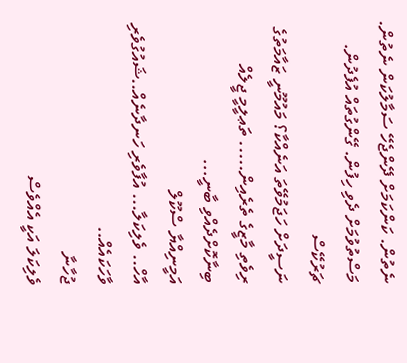ނެތުން. ކަންކަމަށް ދޭންޖެހޭ ސަމާލުކަން ނެތުން. މަސްތުވުމަށް ދެވި ހިފުން. ގޭންގުތައް އުފެދުން.
ޗަރުކޭސް
ނަސީދަށް ހަޖަމުވޭތަ އަނެއްކާ؟ މައުމޫނީ ޒައާމަތުގެ ރިވެތި މާޒީގެ ތެރެއިން..... ތަޢލީމީ ޖީލެއް ބިނާކޮށްދެއްވި ބާނީ...
އަމީނިއްޔާ ސްކޫލް
އާހް.. ވެލިކަލާ... އުފާވެރި ހަނދާނެއް..ޝައުގުވެރި ވާހަކައެއް..
ޖުހާނާ
ވެލިކަލަ އަކީ އެއްވެސް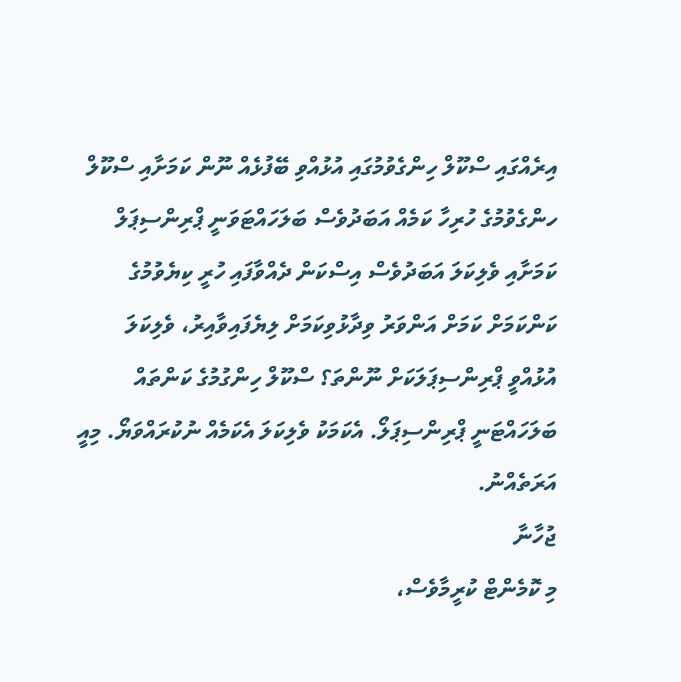އިރެއްގައި ސްކޫލް ހިންގެވުމުގައި އުޅުއްވި ބޭފުޅެއް ނޫން ކަމަށާއި ސްކޫލް ހންގެވުމުގެ ހުރިހާ ކަމެއް އަބަދުވެސް ބަލަހައްޓަވަނީ ޕްރިންސިޕަލް ކަމަށާއި ވެލިކަލަ އަބަދުވެސް އިސްކަން ދެއްވާފައި ހުރީ ކިޔެވުމުގެ ކަންކަމަށް ކަމަށް އަންވަރު ވިދާޅުވިކަމަށް ލިޔެފައިވާއިރު، ވެލިކަލަ އުޅުއްވީ ޕްރިންސިޕަލަކަށް ނޫންތަ؟ ސްކޫލް ހިންގުމުގެ ކަންތައް ބަލަހައްޓަނީ ޕްރިންސިޕަލޯ. އެކަމަކު ވެލިކަލަ އެކަމެއް ނުކުރައްވަޔޯ. މިއީ އަރަތެއްނު.
ޖުހާނާ
މި ކޮމެންޓް ކުރީމާވެސް،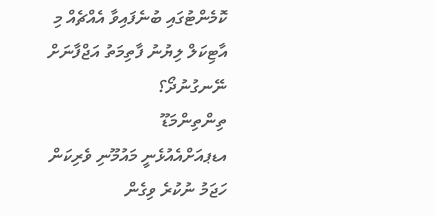ކޮމެންޓުގައި ބުނެފައިވާ އެއްޗެއް މި އާޓިކަލް ލިޔުނު ފާތިމަތު އަޖްފާނަށް ނޭނގުނުދޯ؟
ތިންތިންމަޑޫ
އޑޕއަށްއެއުޅެނީ މައުމޫނި ވެރިކަން ހަޖަމު ނުކުރެ ވިގެން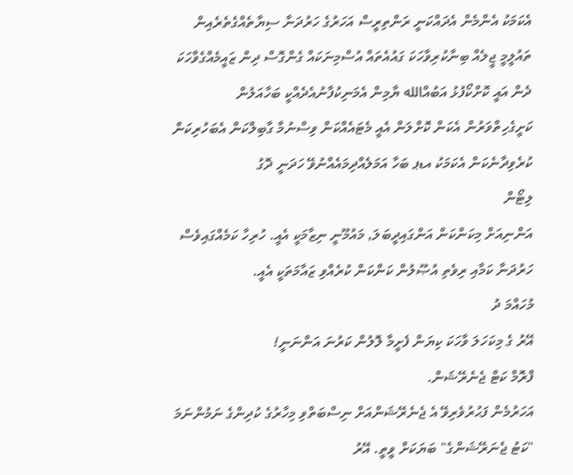އެކަމަކު އެންމެން އެދައްކަނީ ރަންތިރީސް އަހަރުގެ ހަރުދަނާ ސިޔާތެއްގެތެރެއިން ތައުލީމީ ޖީލެއް ބިނާކުރިވާހަކަ ގައުއެތައް އުސްމިނަކައް ގެންގޮސް ދިން ޒައީމެއްގެވާހަކަ ދެން އައީ ކޮށްކޯފުޅު އަބުއްالله ޔާމިން އެމަނިކުފާނުއެދެއްކީ ބަހާއަލުން ކަށީގެހިތްވަރުން އެކަން ކޮށްލަން އެއީ މެޓައެއްކަން ވިސްނުމާ ގާބިލްކަން އެބަހުރިކަން ކުރެވިދާނެކަން އެކަމަކު އޑޕ ބަހާ އަމަލެއްދިމައެއްނުވޭ ހަދަނީ ދޮގު
ލިޓޯން
އަންނިއަށް މިކަންކަން އަންގައިދީބަލަ, މައުމޫނީ ނިޒާމަކީ އެއީ. ހުރިހާ ކަމެއްގައިވެސް ހަރުދަނާ ކަމާއި ރިވެތި އުޞޫލުން ކަންކަން ކުރެއްވި ޒައާމަތަކީ އެއީ.
މުހައްމަ ދު
އޭރު ގެ މިކަހަލަ ވާހަކަ ކިޔަން ފެށީމާ ލޮލުން ކަރުނަ އަންނަނީ!
ފްރޮމް ކަޓް ޖެނެރޭޝަން.
އަހަރުމެން ފަޙުރުވެރިވޭ އެ ޖެނެރޭޝަންއަށް ނިސްބަތްވި މިހާރުގެ ކުދިންގެ ނަމުންނަމަ "ކަޓު ޖެނަރޭޝަންގެ" ބަޔަކަށް ވީތީ. އޭރު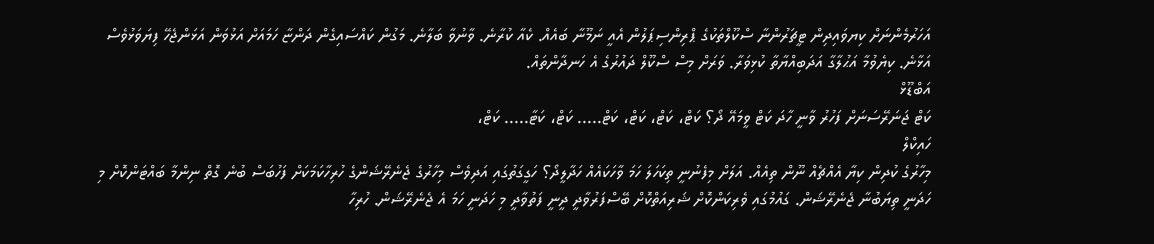އަހަރުމެންނަށް ކިޔވައިދިން ޓީޗަރުންނާ ސްކޫލްތަކުގެ ޕްރިންސިޕަލުން އެއީ ނަމޫނާ ބައެއް. ކެއާ ކުރާނެ. ވާނުވާ ބަލާނެ. މަގުން ކައްސައިގެން ދަންޏާ ހަމައަށް އަޅުވަން އަޅަންޖެހޭ ފިޔަވަޅުވެސް އަޅާނެ. ކިޔެވުމާ އަޙުލާގާ އަދަބިއްޔާތާ ކުޅިވަރާ. ވަރަށް މިސް ސްކޫލް ދައުރުގެ އެ ހަނދާންތައް.
އަބްޑޫޅް
ކަޓް ޖަނަރޭސަނަށް ފަހުރު ވާނީ ހާދަ ކަޓް ވީމައޭ ދޯ؟ ކަޓް، ކަޓް، ކަޓް، ކަޓް..... ކަޓް، ކަޓާ..... ކަޓް،
ހައިކްލް
މިހާރުގެ ކުދިން ކިޔާ އެއްޗެއް ނޫން ތިއެއް. އަލަށް މިފެނުނީ ތިކަހަލަ ހަމަ ވާހަކައެއް ހަދާލީދޯ؟ ހަގީގަތުގައި އަދިވެސް މިހާރުގެ ޖެނެރޭޝަންގެ ހުރިހާކަމަކަށް ފަހުބަސް ބުނެ ގޮތް ނިންމާ ބައްޓަންކޮށް މި ހަދަނީ ތިޔަބުނާ ޖެނެރޭޝަން. ގައުމުގައި ވެރިކަންކޮށް ޝަރިއަތްކޮށް ބޭސްފަރުވާދީ ދީނީ ފަތުވާދީ މި ހަދަނީ ހަމަ އެ ޖެނެރޭޝަން. ހުރިހާ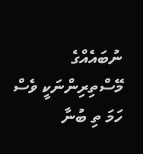ނުބައެއްގެ މޭސްތިރިންނަކީ ވެސް ހަމަ ތި ބުނާ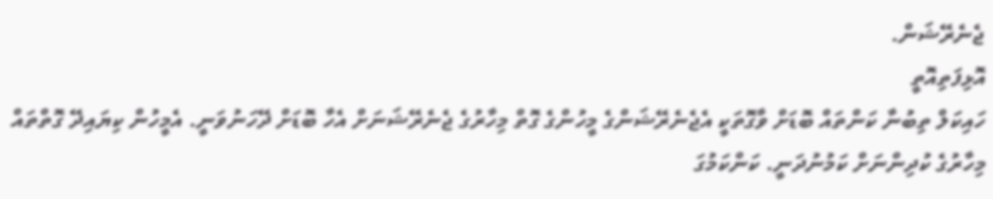ޖެނެރޭޝަން.
އޮޅިފަތިއޮތީ
ހައިކަލް ތިބުނާ ކަންތައް ބޮޑަށް ވާގޮތަކީ އެޖެނެރޭޝަންގެ މީހުންގެ ގޮތް މިހާރުގެ ޖެނެރޭޝަނަށް އެހާ ބޮޑަށް ދޭހަނުވަނީ. އެމީހުން ކިޔައިދޭ ގޮތްތައް މިހާރުގެ ކުދިންނަށް ކަމުނުދަނީ. ކަންކަމުގަ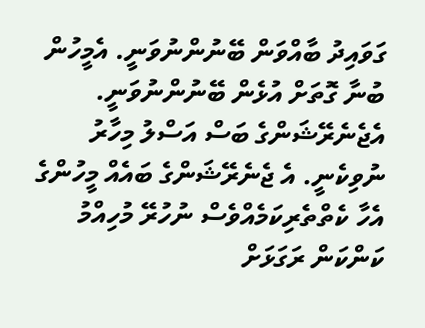ގަވައިދު ބާއްވަން ބޭނުންނުވަނީ. އެމީހުން ބުނާ ގޮތަށް އުޅެން ބޭނުންނުވަނީ. އެޖެނެރޭޝަންގެ ބަސް އަސްލު މިހާރު ނުވިކެނީ. އެ ޖެނެރޭޝަންގެ ބައެއް މީހުންގެ އެހާ ކެތްތެރިކަމެއްވެސް ނުހުރޭ މުހިއްމު ކަންކަން ރަގަޅަށް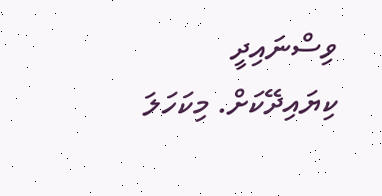ވިސްނައިދީ ކިޔައިދޭކަށް. މިކަހަލަ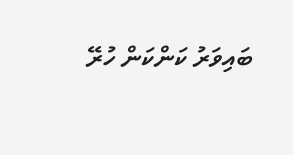ބައިވަރު ކަންކަން ހުރޭ